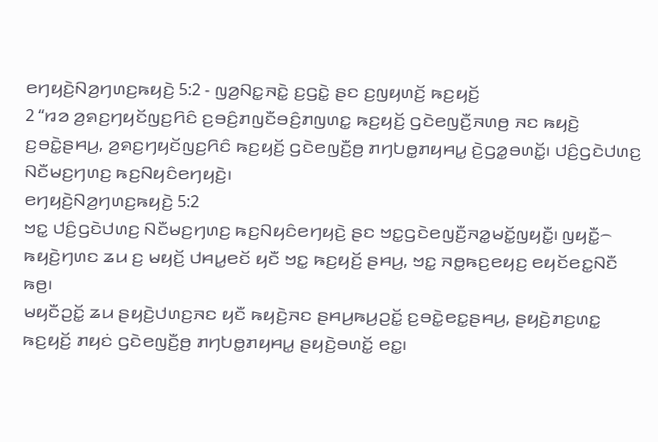ꤕꤚꤟꤢꤧ꤬ꤡꤤ꤬ꤚꤛꤢ꤬ꤒꤟꤢꤧ꤬ 5:2 - ꤜꤤ꤬ꤡꤢ꤭ꤏꤢꤧ꤭ ꤢ꤬ꤞꤢꤧ꤭ ꤔꤢ ꤢ꤬ꤜꤟꤛꤢꤩ꤬ ꤒꤢ꤬ꤟꤢꤩ꤬
2 “ꤙꤤ ꤤ꤬ꤎꤢ꤬ꤚꤟꤢꤩꤜꤢ꤬ꤖꤢꤨ ꤢ꤬ꤋꤢꤨ꤬ꤊꤜꤢꤪꤋꤢꤨ꤬ꤊꤜꤛꤢ꤭ ꤒꤢ꤬ꤟꤢꤩ꤬ ꤞꤢꤧꤕꤜꤢꤪ꤬ꤏꤛꤥ꤬ ꤏꤢ ꤒꤟꤢꤧ꤬ ꤢ꤬ꤋꤢꤧ꤭ꤔꤌꤣ꤬, ꤤ꤬ꤎꤢ꤬ꤚꤟꤢꤩꤜꤢ꤬ꤖꤢꤨ ꤒꤢ꤬ꤟꤢꤩ꤬ ꤞꤢꤧꤕꤜꤢꤪ꤬ꤥ꤬ ꤊꤚꤝꤥ꤭ꤊꤟꤌꤣ꤭ ꤢꤧ꤬ꤞꤤ꤭ꤋꤛꤢꤩ꤭꤯ ꤓꤢꤨ꤬ꤞꤢꤧꤓꤛꤢ꤬ ꤡꤢꤪꤗꤢ꤬ꤚꤛꤢ꤬ ꤒꤢ꤬ꤡꤟꤢꤨꤕꤚꤟꤢꤧ꤬꤯
ꤕꤚꤟꤢꤧ꤬ꤡꤤ꤬ꤚꤛꤢ꤬ꤒꤟꤢꤧ꤬ 5:2
ꤠꤢ꤭ ꤓꤢꤨ꤬ꤞꤢꤧꤓꤛꤢ꤬ ꤡꤢꤪꤗꤢ꤬ꤚꤛꤢ꤬ ꤒꤢ꤬ꤡꤟꤢꤨꤕꤚꤟꤢꤧ꤬ ꤔꤢ ꤠꤢ꤭ꤞꤢꤧꤕꤜꤢꤪ꤬ꤏꤤ꤭ꤗꤢꤩ꤭ꤜꤟꤢꤪ꤭꤯ ꤜꤟꤢꤪ꤭꤮ ꤒꤟꤢꤧ꤬ꤚꤛꤢ ꤘꤣ ꤢ꤬ ꤗꤟꤢꤩ꤬ ꤓꤌꤣ꤭ꤕꤢꤩ ꤟꤢꤪ ꤠꤢ꤭ ꤒꤢ꤬ꤟꤢꤩ꤬ ꤔꤌꤣ꤬, ꤠꤢ꤭ ꤏꤥ꤭ꤒꤢ꤬ꤕꤟꤢ꤬ ꤕꤟꤢꤩꤕꤢ꤭ꤡꤢꤪ ꤒꤥ꤬꤯
ꤗꤟꤢꤪꤑꤢꤩ꤭ ꤘꤣ ꤔꤟꤢꤧ꤬ꤓꤛꤢ꤬ꤏꤢ ꤟꤢꤪ ꤒꤟꤢꤧ꤬ꤏꤢ ꤔꤌꤣ꤬ꤒꤣ꤬ꤑꤢꤩ꤭ ꤢ꤬ꤋꤢꤧ꤭ꤕꤢ꤭ꤔꤌꤣ꤬, ꤔꤟꤢꤧ꤬ꤊꤢ꤬ꤛꤢ꤭ ꤒꤢ꤬ꤟꤢꤩ꤬ ꤊꤟꤢꤦ ꤞꤢꤧꤕꤜꤢꤪ꤬ꤥ꤬ ꤊꤚꤝꤥ꤭ꤊꤟꤌꤣ꤭ ꤔꤟꤢꤧ꤬ꤋꤛꤢꤩ꤭ ꤕꤢ꤭꤯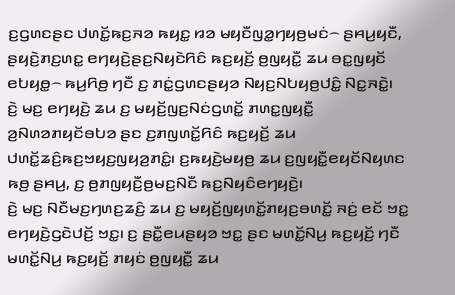ꤢ꤬ꤞꤛꤢꤔꤢ ꤓꤛꤢꤩ꤭ꤒꤢ꤬ꤏꤤ ꤒꤟꤢ꤭ ꤙꤤ ꤗꤟꤢꤪꤜꤤ꤭ꤚꤟꤥ꤬ꤗꤢꤦ꤮ ꤔꤌꤣ꤬ꤟꤢꤪ, ꤔꤟꤢꤧ꤬ꤊꤢ꤬ꤛꤢ꤭ ꤕꤚꤟꤢꤧ꤬ꤔꤢ꤬ꤡꤟꤢꤧꤖꤢꤨ ꤒꤢ꤬ꤟꤢꤩ꤬ ꤥ꤬ꤜꤟꤢꤪ꤭ ꤘꤣ ꤋꤢ꤭ꤜꤟꤢꤩ ꤕꤝꤟꤥ꤭꤮ ꤒꤣ꤬ꤖꤥ꤬ ꤚꤢꤪ ꤢ꤬ ꤊꤢꤦ꤭ꤞꤛꤢꤔꤟꤤ ꤡꤟꤢ꤬ꤡꤝꤟꤥ꤬ꤓꤢꤨ꤭ ꤡꤢ꤭ꤏꤢꤧ꤭꤯
ꤢꤧ꤬ ꤗꤢ꤬ ꤕꤚꤟꤢꤧ꤬ ꤘꤣ ꤢ꤬ ꤗꤟꤢꤩ꤬ꤜꤢ꤬ꤡꤢꤦꤞꤛꤢꤩ꤭ ꤊꤛꤢ꤭ꤜꤟꤢꤪ꤭ ꤤ꤬ꤡꤛꤤꤊꤟꤢꤩꤋꤝꤤ ꤔꤢ ꤢ꤬ꤊꤜꤛꤢꤩ꤭ꤖꤢꤨ ꤒꤢ꤬ꤟꤢꤩ꤬ ꤘꤣ ꤓꤛꤢꤩ꤭ꤘꤢꤨ꤬ꤒꤢ꤬ꤠꤟꤢ꤬ꤜꤟꤤ꤬ꤊꤢꤨ꤭꤯ ꤢ꤬ꤒꤟꤢꤧ꤬ꤗꤟꤥ꤬ ꤘꤣ ꤢ꤬ꤜꤟꤢꤪ꤭ꤕꤟꤢꤩꤡꤟꤛꤢ ꤒꤥ꤬ ꤔꤌꤣ꤬, ꤢ꤬ ꤥ꤬ꤊꤜꤟꤢꤪ꤬ꤥ꤬ꤗꤢ꤬ꤡꤢꤪ ꤒꤢ꤬ꤡꤟꤢꤨꤕꤚꤟꤢꤧ꤬꤯
ꤢꤧ꤬ ꤗꤢ꤬ ꤡꤢꤪꤗꤢ꤬ꤚꤛꤢ꤬ꤘꤢꤨ꤬ ꤘꤣ ꤢ꤬ ꤗꤟꤢꤩ꤬ꤜꤟꤛꤢꤩ꤭ꤊꤟꤢ꤬ꤋꤛꤢꤩ꤭ ꤏꤢꤦ꤬ ꤕꤢꤩ ꤠꤢ꤭ ꤕꤚꤟꤢꤧ꤬ꤞꤢꤧꤓꤢꤩ꤬ ꤠꤢ꤭꤯ ꤢ꤬ ꤔꤢꤪ꤭ꤕꤣꤔꤟꤤ ꤠꤢ꤭ ꤔꤢ ꤗꤛꤢꤩ꤭ꤡꤣ꤬ ꤒꤢ꤬ꤟꤢꤩ꤬ ꤚꤢꤪ ꤗꤛꤢꤩ꤭ꤡꤣ꤬ ꤒꤢ꤬ꤟꤢꤩ꤬ ꤊꤟꤢꤦ ꤥ꤬ꤜꤟꤢꤪ꤭ ꤘꤣ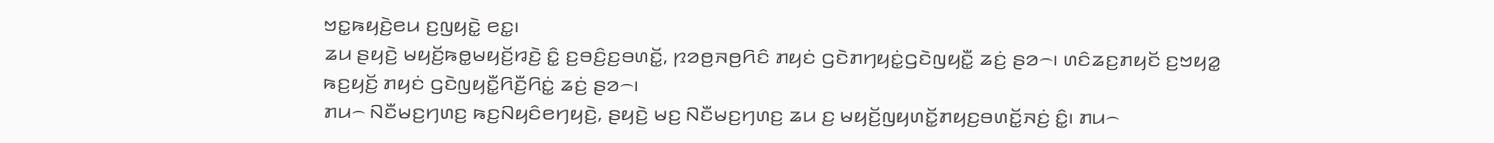ꤠꤢ꤭ꤒꤟꤢꤧ꤬ꤕꤣ ꤢ꤬ꤜꤟꤢꤧ꤭ ꤕꤢ꤭꤯
ꤘꤣ ꤔꤟꤢꤧ꤬ ꤗꤟꤢꤩ꤬ꤒꤥ꤭ꤗꤟꤢꤩ꤬ꤙꤢꤧ꤬ ꤢꤨ꤭ ꤢ꤬ꤋꤢꤨ꤬ꤢ꤬ꤋꤛꤢꤩ꤭, ꤐꤤꤥ꤬ꤏꤥ꤬ꤖꤢꤨ ꤊꤟꤢꤦ ꤞꤢꤧꤊꤚꤟꤢꤦ꤭ꤞꤢꤧꤜꤟꤢꤪ꤭ ꤘꤢꤦ꤬ ꤔꤤ꤮꤯ ꤛꤢꤨꤘꤢ꤬ꤊꤟꤢꤩ ꤢ꤬ꤠꤟꤤ꤭ ꤒꤢ꤬ꤟꤢꤩ꤬ ꤊꤟꤢꤦ ꤞꤢꤧꤜꤟꤢꤪ꤭ꤖꤢꤪ꤬ꤖꤢꤦ꤭ ꤘꤢꤦ꤬ ꤔꤤ꤮꤯
ꤊꤣ꤮ ꤡꤢꤪꤗꤢ꤬ꤚꤛꤢ꤬ ꤒꤢ꤬ꤡꤟꤢꤨꤕꤚꤟꤢꤧ꤬, ꤔꤟꤢꤧ꤬ ꤗꤢ꤬ ꤡꤢꤪꤗꤢ꤬ꤚꤛꤢ꤬ ꤘꤣ ꤢ꤬ ꤗꤟꤢꤩ꤬ꤜꤟꤛꤢꤩ꤭ꤊꤟꤢ꤬ꤋꤛꤢꤩ꤭ꤏꤢꤦ꤬ ꤢꤨ꤭꤯ ꤊꤣ꤮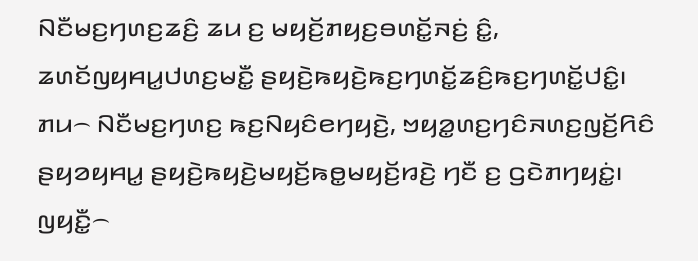ꤡꤢꤪꤗꤢ꤬ꤚꤛꤢ꤬ꤘꤢꤨ꤬ ꤘꤣ ꤢ꤬ ꤗꤟꤢꤩ꤬ꤊꤟꤢ꤬ꤋꤛꤢꤩ꤭ꤏꤢꤦ꤬ ꤢꤨ꤭, ꤘꤛꤢꤩꤜꤟꤌꤣ꤭ꤓꤛꤢ꤬ꤗꤢꤪ꤭ ꤔꤟꤢꤧ꤬ꤒꤟꤢꤧ꤬ꤒꤢ꤬ꤚꤛꤢꤩ꤭ꤘꤢꤨ꤬ꤒꤢ꤬ꤚꤛꤢꤩ꤭ꤓꤢꤨ꤭꤯
ꤊꤣ꤮ ꤡꤢꤪꤗꤢ꤬ꤚꤛꤢ꤬ ꤒꤢ꤬ꤡꤟꤢꤨꤕꤚꤟꤢꤧ꤬, ꤠꤟꤤ꤭ꤛꤢ꤬ꤚꤢꤨꤏꤛꤢ꤬ꤜꤢꤩ꤬ꤖꤢꤨ ꤔꤟꤤꤟꤌꤣ꤭ ꤔꤟꤢꤧ꤬ꤒꤟꤢꤧ꤬ꤗꤟꤢꤩ꤬ꤒꤥ꤭ꤗꤟꤢꤩ꤬ꤙꤢꤧ꤬ ꤚꤢꤪ ꤢ꤬ ꤞꤢꤧꤊꤚꤟꤢꤦ꤭꤯ ꤜꤟꤢꤪ꤭꤮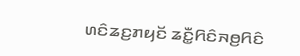ꤛꤢꤨꤘꤢ꤬ꤊꤟꤢꤩ ꤘꤢꤪ꤭ꤖꤢꤨꤏꤥ꤬ꤖꤢꤨ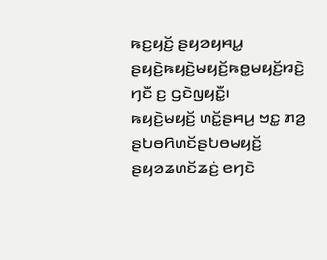ꤒꤢ꤬ꤟꤢꤩ꤬ ꤔꤟꤤꤟꤌꤣ꤭ ꤔꤟꤢꤧ꤬ꤒꤟꤢꤧ꤬ꤗꤟꤢꤩ꤬ꤒꤥ꤭ꤗꤟꤢꤩ꤬ꤙꤢꤧ꤬ ꤚꤢꤪ ꤢ꤬ ꤞꤢꤧꤜꤟꤢꤪ꤭꤯
ꤒꤟꤢꤧ꤬ꤗꤟꤢꤩ꤬ ꤛꤢꤩ꤭ꤔꤌꤣ꤬ ꤠꤢ꤭ ꤊꤤ꤬ ꤔꤝꤥꤖꤛꤢꤩꤔꤝꤥꤗꤟꤢꤩ꤬ ꤔꤟꤤꤘꤛꤢꤩꤘꤢꤦ꤬ ꤕꤚꤢꤧ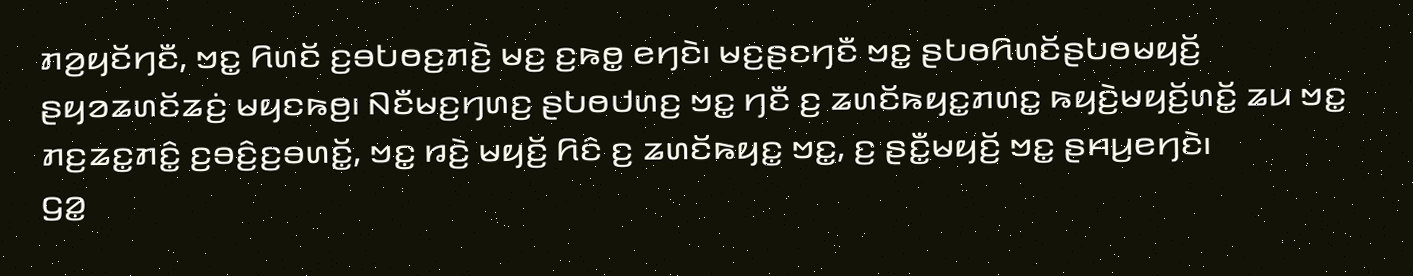ꤊꤤ꤬ꤟꤢꤩꤚꤢꤪ, ꤠꤢ꤭ ꤖꤛꤢꤩ ꤢ꤬ꤋꤝꤥꤢ꤬ꤊꤢꤧ꤬ ꤗꤢ꤬ ꤢ꤬ꤒꤥ꤭ ꤕꤚꤢꤧ꤯ ꤗꤢ꤬ꤔꤢꤚꤢꤪ ꤠꤢ꤭ ꤔꤝꤥꤖꤛꤢꤩꤔꤝꤥꤗꤟꤢꤩ꤬ ꤔꤟꤤꤘꤛꤢꤩꤘꤢꤦ꤬ ꤗꤟꤢꤒꤥ꤬꤯ ꤡꤢꤪꤗꤢ꤬ꤚꤛꤢ꤬ ꤔꤝꤥꤓꤛꤢ꤬ ꤠꤢ꤭ ꤚꤢꤪ ꤢ꤬ ꤘꤛꤢꤩꤒꤟꤢ꤭ꤊꤛꤢ꤭ ꤒꤟꤢꤧ꤬ꤗꤟꤢꤩ꤬ꤛꤢꤩ꤭ ꤘꤣ ꤠꤢ꤭ ꤊꤢ꤬ꤘꤢ꤭ꤊꤢꤨ꤭ ꤢ꤬ꤋꤢꤨ꤬ꤢ꤬ꤋꤛꤢꤩ꤭, ꤠꤢ꤭ ꤙꤢꤧ꤬ ꤗꤟꤢꤩ꤬ ꤖꤢꤨ ꤢ꤬ ꤘꤛꤢꤩꤒꤟꤢ꤭ ꤠꤢ꤭, ꤢ꤬ ꤔꤢꤪ꤭ꤗꤟꤢꤩ꤬ ꤠꤢ꤭ ꤔꤌꤣ꤬ꤕꤚꤢꤧ꤯
ꤞꤤ꤭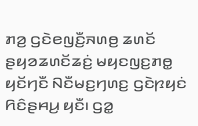ꤊꤤ꤬ ꤞꤢꤧꤕꤜꤢꤪ꤬ꤏꤛꤥ꤬ ꤘꤛꤢꤩ ꤔꤟꤤꤘꤛꤢꤩꤘꤢꤦ꤬ ꤗꤟꤢꤜꤢ꤬ꤊꤥ꤭ ꤟꤢꤩꤚꤢꤪ ꤡꤢꤪꤗꤢ꤬ꤚꤛꤢ꤬ ꤞꤢꤧꤐꤟꤢꤦ ꤖꤢꤨꤔꤌꤣ꤬ ꤟꤢꤪ꤯ ꤞꤤ꤭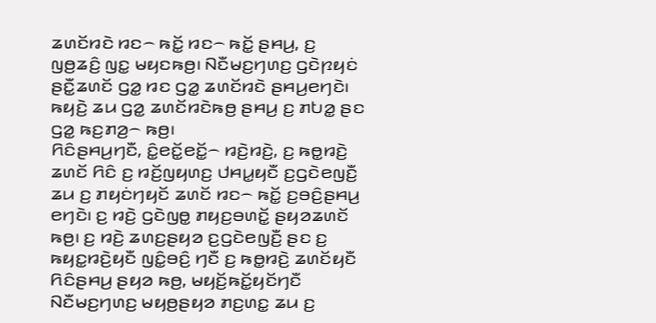ꤘꤛꤢꤩꤙꤢꤧ ꤙꤢ꤮ ꤒꤢꤩ꤭ ꤙꤢ꤮ ꤒꤢꤩ꤭ ꤔꤌꤣ꤬, ꤢ꤬ ꤜꤥ꤬ꤘꤢꤨ꤬ ꤜꤢ꤭ ꤗꤟꤢꤒꤥ꤬꤯ ꤡꤢꤪꤗꤢ꤬ꤚꤛꤢ꤬ ꤞꤢꤧꤐꤟꤢꤦ ꤔꤢꤪ꤭ꤘꤛꤢꤩ ꤞꤤ꤭ ꤙꤢ ꤞꤤ꤭ ꤘꤛꤢꤩꤙꤢꤧ ꤔꤌꤣ꤬ꤕꤚꤢꤧ꤯ ꤒꤟꤢꤧ꤬ ꤘꤣ ꤞꤤ꤭ ꤘꤛꤢꤩꤙꤢꤧꤒꤥ꤬ ꤔꤌꤣ꤬ ꤢ꤬ ꤊꤝꤤ꤭ ꤔꤢ ꤞꤤ꤭ ꤒꤢ꤬ꤊꤤ꤬꤮ ꤒꤥ꤬꤯
ꤖꤢꤨꤔꤌꤣ꤬ꤚꤢꤪ, ꤢꤨ꤭ꤕꤢꤩ꤭ꤕꤢꤩ꤭꤮ ꤙꤢꤧ꤬ꤙꤢꤧ꤬, ꤢ꤬ ꤒꤥ꤭ꤙꤢꤧ꤬ ꤘꤛꤢꤩ ꤖꤢꤨ ꤢ꤬ ꤙꤢꤩ꤬ꤜꤟꤛꤢ꤬ ꤓꤌꤣ꤭ꤟꤢꤪ ꤢ꤬ꤞꤢꤧꤕꤜꤢꤪ꤬ ꤘꤣ ꤢ꤬ ꤊꤟꤢꤦꤚꤟꤢꤩ ꤘꤛꤢꤩ ꤙꤢ꤮ ꤒꤢꤩ꤭ ꤢ꤬ꤋꤢꤨ꤬ꤔꤌꤣ꤬ ꤕꤚꤢꤧ꤯ ꤢ꤬ ꤙꤢꤧ꤬ ꤞꤢꤧꤜꤥ꤭ ꤊꤟꤢ꤬ꤋꤛꤢꤩ꤭ ꤔꤟꤤꤘꤛꤢꤩ ꤒꤥ꤬꤯ ꤢ꤬ ꤙꤢꤧ꤬ ꤘꤛꤢ꤬ꤔꤟꤤ ꤢ꤬ꤞꤢꤧꤕꤜꤢꤪ꤬ ꤔꤢ ꤢ꤬ ꤒꤟꤢ꤭ꤙꤢꤧ꤬ꤟꤢꤪ ꤜꤢꤨ꤭ꤋꤢꤨ꤬ ꤚꤢꤪ ꤢ꤬ ꤒꤥ꤭ꤙꤢꤧ꤬ ꤘꤛꤢꤩꤟꤢꤪ ꤖꤢꤨꤔꤌꤣ꤬ ꤔꤟꤤ ꤒꤥ꤬, ꤗꤟꤢꤩ꤬ꤒꤢꤩ꤭ꤟꤢꤩꤚꤢꤪ ꤡꤢꤪꤗꤢ꤬ꤚꤛꤢ꤬ ꤗꤟꤥ꤬ꤔꤟꤤ ꤊꤢ꤬ꤛꤢ꤭ ꤘꤣ ꤢ꤬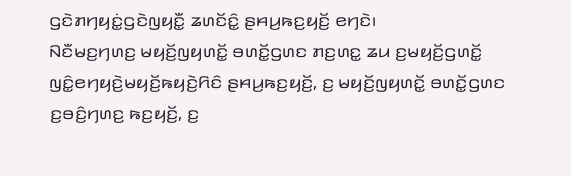ꤞꤢꤧꤊꤚꤟꤢꤦ꤭ꤞꤢꤧꤜꤟꤢꤪ꤭ ꤘꤛꤢꤩꤢꤨ꤭ ꤔꤌꤣ꤬ꤒꤢ꤬ꤟꤢꤩ꤬ ꤕꤚꤢꤧ꤯
ꤡꤢꤪꤗꤢ꤬ꤚꤛꤢ꤬ ꤗꤟꤢꤩ꤬ꤜꤟꤛꤢꤩ꤭ ꤋꤛꤢꤩ꤭ꤞꤛꤢ ꤊꤢ꤬ꤛꤢ꤭ ꤘꤣ ꤢ꤬ꤗꤟꤢꤩ꤬ꤞꤛꤢꤩ꤭ ꤜꤢꤨ꤭ꤕꤚꤟꤢꤧ꤬ꤗꤟꤢꤩ꤬ꤒꤟꤢꤧ꤬ꤖꤢꤨ ꤔꤌꤣ꤬ꤒꤢ꤬ꤟꤢꤩ꤬, ꤢ꤬ ꤗꤟꤢꤩ꤬ꤜꤟꤛꤢꤩ꤭ ꤋꤛꤢꤩ꤭ꤞꤛꤢ ꤢ꤬ꤋꤢꤨ꤬ꤚꤛꤢ꤬ ꤒꤢ꤬ꤟꤢꤩ꤬, ꤢ꤬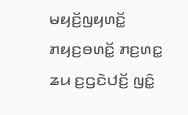ꤗꤟꤢꤩ꤬ꤜꤟꤛꤢꤩ꤭ ꤊꤟꤢ꤬ꤋꤛꤢꤩ꤭ ꤊꤢ꤬ꤛꤢ꤭ ꤘꤣ ꤢ꤬ꤞꤢꤧꤓꤢꤩ꤬ ꤜꤢꤨ꤭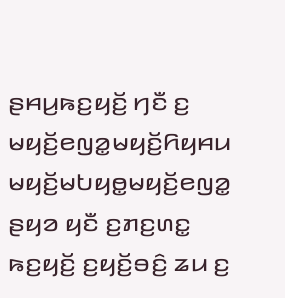ꤔꤌꤣ꤬ꤒꤢ꤬ꤟꤢꤩ꤬ ꤚꤢꤪ ꤢ꤬ ꤗꤟꤢꤩ꤬ꤕꤜꤤ꤭ꤗꤟꤢꤩ꤬ꤖꤟꤌꤣ ꤗꤟꤢꤩ꤬ꤗꤝꤟꤥ꤭ꤗꤟꤢꤩ꤬ꤕꤜꤤ꤭ ꤔꤟꤤ ꤟꤢꤪ ꤢ꤬ꤊꤢ꤬ꤛꤢ꤭ ꤒꤢ꤬ꤟꤢꤩ꤬ ꤢ꤬ꤟꤢꤩ꤬ꤋꤢꤨ꤬ ꤘꤣ ꤢ꤬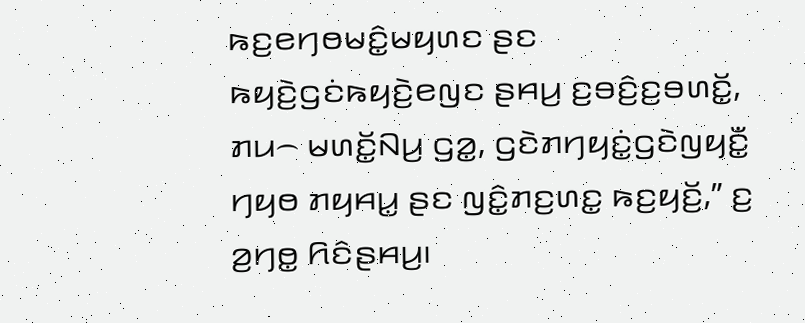ꤒꤢ꤬ꤕꤚꤥꤗꤢꤨ꤭ꤗꤟꤛꤢ ꤔꤢ ꤒꤟꤢꤧ꤬ꤞꤢꤦꤒꤟꤢꤧ꤬ꤕꤜꤢ ꤔꤌꤣ꤬ ꤢ꤬ꤋꤢꤨ꤬ꤢ꤬ꤋꤛꤢꤩ꤭, ꤊꤣ꤮ ꤗꤛꤢꤩ꤭ꤡꤣ꤬ ꤞꤤ꤭, ꤞꤢꤧꤊꤚꤟꤢꤦ꤭ꤞꤢꤧꤜꤟꤢꤪ꤭ ꤚꤟꤥ ꤊꤟꤌꤣ꤭ ꤔꤢ ꤜꤢꤨ꤭ꤊꤢ꤬ꤛꤢ꤭ ꤒꤢ꤬ꤟꤢꤩ꤬,” ꤢ꤬ ꤤ꤬ꤚꤥ꤭ ꤖꤢꤨꤔꤌꤣ꤬꤯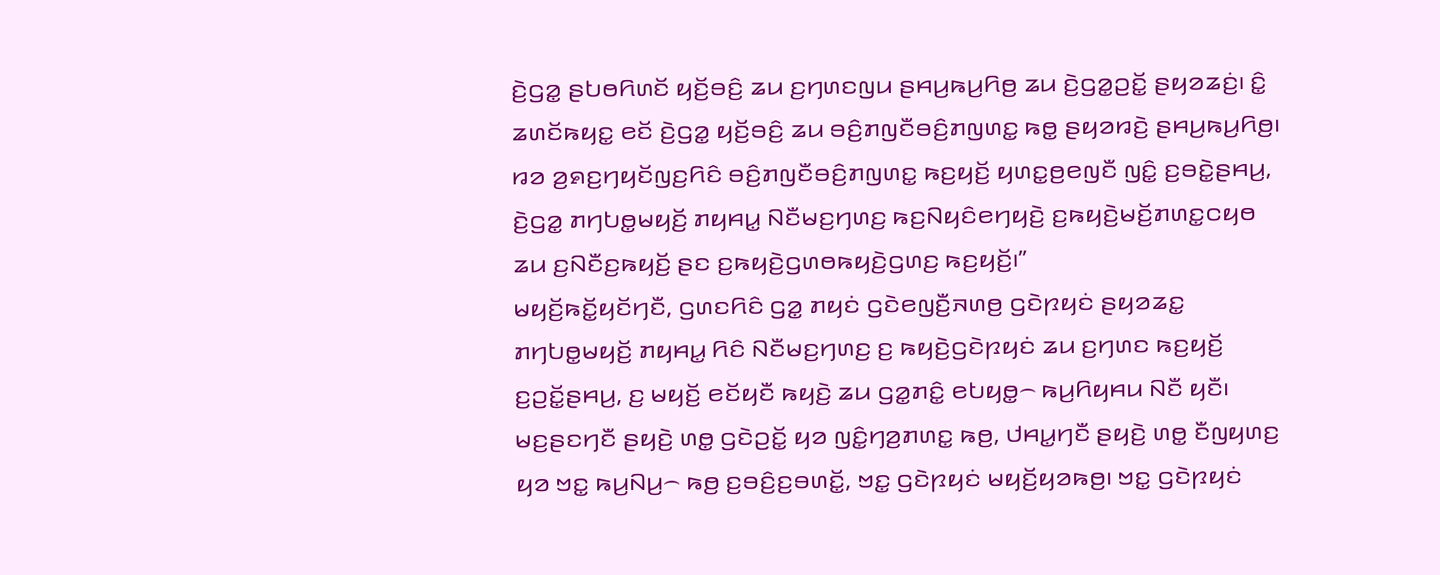ꤢꤧ꤬ꤞꤤ꤭ ꤔꤝꤥꤖꤛꤢꤩ ꤟꤢꤩ꤬ꤋꤢꤨ꤬ ꤘꤣ ꤢ꤬ꤚꤛꤢꤜꤣ ꤔꤌꤣ꤬ꤒꤣ꤬ꤖꤥ꤬ ꤘꤣ ꤢꤧ꤬ꤞꤤ꤭ꤑꤢꤩ꤭ ꤔꤟꤤꤘꤢꤦ꤬꤯ ꤢꤨ꤭ ꤘꤛꤢꤩꤒꤟꤢ꤭ ꤕꤢꤩ ꤢꤧ꤬ꤞꤤ꤭ ꤟꤢꤩ꤬ꤋꤢꤨ꤬ ꤘꤣ ꤋꤢꤨ꤬ꤊꤜꤢꤪꤋꤢꤨ꤬ꤊꤜꤛꤢ꤭ ꤒꤥ꤭ ꤔꤟꤤꤙꤢꤧ꤬ ꤔꤌꤣ꤬ꤒꤣ꤬ꤖꤥ꤬꤯ ꤙꤤ ꤤ꤬ꤎꤢ꤬ꤚꤟꤢꤩꤜꤢ꤬ꤖꤢꤨ ꤋꤢꤨ꤬ꤊꤜꤢꤪꤋꤢꤨ꤬ꤊꤜꤛꤢ꤭ ꤒꤢ꤬ꤟꤢꤩ꤬ ꤟꤛꤢ꤭ꤥ꤬ꤕꤜꤢꤪ ꤜꤢꤨ꤭ ꤢ꤬ꤋꤢꤧ꤭ꤔꤌꤣ꤬, ꤢꤧ꤬ꤞꤤ꤭ ꤊꤚꤝꤥ꤭ꤗꤟꤢꤩ꤬ ꤊꤟꤌꤣ꤭ ꤡꤢꤪꤗꤢ꤬ꤚꤛꤢ꤬ ꤒꤢ꤬ꤡꤟꤢꤨꤕꤚꤟꤢꤧ꤬ ꤢ꤬ꤒꤟꤢꤧ꤬ꤗꤢꤩ꤬ꤊꤛꤢ꤭ꤍꤟꤥ ꤘꤣ ꤢ꤬ꤡꤢꤪꤢ꤬ꤒꤟꤢꤩ꤬ ꤔꤢ ꤢ꤬ꤒꤟꤢꤧ꤬ꤞꤛꤥꤒꤟꤢꤧ꤬ꤞꤛꤢ꤬ ꤒꤢ꤬ꤟꤢꤩ꤬꤯”
ꤗꤟꤢꤩ꤬ꤒꤢꤩ꤭ꤟꤢꤩꤚꤢꤪ, ꤞꤛꤢꤖꤢꤨ ꤞꤤ꤭ ꤊꤟꤢꤦ ꤞꤢꤧꤕꤜꤢꤪ꤬ꤏꤛꤥ꤬ ꤞꤢꤧꤐꤟꤢꤦ ꤔꤟꤤꤘꤢ꤭ ꤊꤚꤝꤥ꤭ꤗꤟꤢꤩ꤬ ꤊꤟꤌꤣ꤭ ꤖꤢꤨ ꤡꤢꤪꤗꤢ꤬ꤚꤛꤢ꤬ ꤢ꤬ ꤒꤟꤢꤧ꤬ꤞꤢꤧꤐꤟꤢꤦ ꤘꤣ ꤢ꤬ꤚꤛꤢ ꤒꤢ꤬ꤟꤢꤩ꤬ ꤢ꤬ꤑꤢꤩ꤭ꤔꤌꤣ꤬, ꤢ꤬ ꤗꤟꤢꤩ꤬ ꤕꤢꤩꤟꤢꤪ ꤒꤟꤢꤧ꤬ ꤘꤣ ꤞꤤ꤭ꤊꤢꤨ꤭ ꤕꤝꤟꤥ꤭꤮ ꤒꤣ꤬ꤖꤟꤌꤣ ꤡꤢꤪ ꤟꤢꤪ꤯
ꤗꤢ꤬ꤔꤢꤚꤢꤪ ꤔꤟꤢꤧ꤬ ꤛꤥ꤭ ꤞꤢꤧꤑꤢꤩ꤭ ꤟꤤ ꤜꤢꤨ꤭ꤚꤤ꤬ꤊꤛꤢ꤭ ꤒꤥ꤬, ꤓꤌꤣ꤭ꤚꤢꤪ ꤔꤟꤢꤧ꤬ ꤛꤥ꤭ ꤢꤪꤜꤟꤛꤢ꤬ ꤟꤤ ꤠꤢ꤭ ꤒꤣ꤬ꤡꤣ꤬꤮ ꤒꤥ꤬ ꤢ꤬ꤋꤢꤨ꤬ꤢ꤬ꤋꤛꤢꤩ꤭, ꤠꤢ꤭ ꤞꤢꤧꤐꤟꤢꤦ ꤗꤟꤢꤩ꤬ꤟꤤꤒꤥ꤬꤯ ꤠꤢ꤭ ꤞꤢꤧꤐꤟꤢꤦ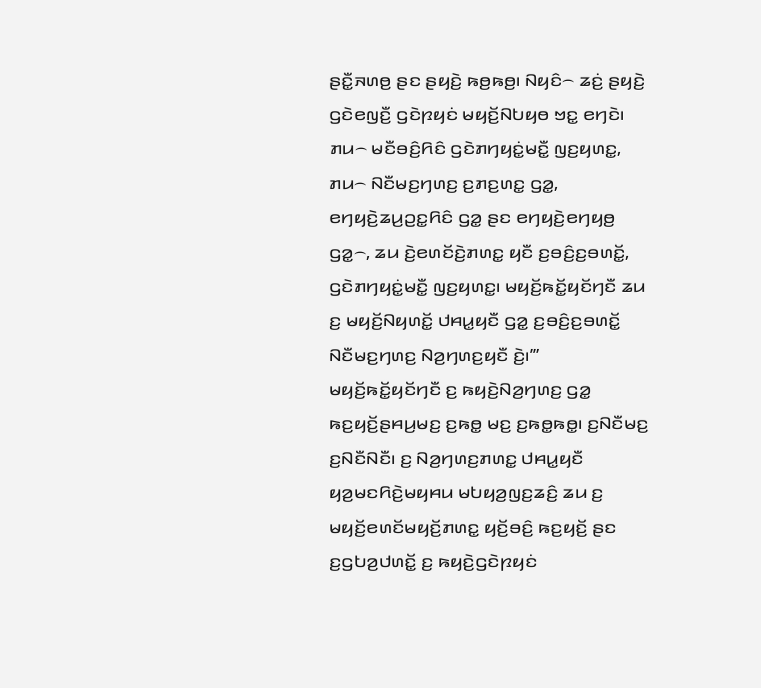ꤔꤢꤪ꤭ꤏꤛꤥ꤬ ꤔꤢ ꤔꤟꤢꤧ꤬ ꤒꤥ꤬ꤒꤥ꤬꤯ ꤡꤟꤢꤨ꤮ ꤘꤢꤦ꤬ ꤔꤟꤢꤧ꤬ ꤞꤢꤧꤕꤜꤢꤪ꤬ ꤞꤢꤧꤐꤟꤢꤦ ꤗꤟꤢꤩ꤬ꤡꤝꤟꤥ ꤠꤢ꤭ ꤕꤚꤢꤧ꤯
ꤊꤣ꤮ ꤗꤢꤪꤋꤢꤨ꤬ꤖꤢꤨ ꤞꤢꤧꤊꤚꤟꤢꤦ꤭ꤗꤢꤪ꤭ ꤜꤢ꤬ꤟꤛꤢ꤭, ꤊꤣ꤮ ꤡꤢꤪꤗꤢ꤬ꤚꤛꤢ꤬ ꤢ꤬ꤊꤢ꤬ꤛꤢ꤭ ꤞꤤ꤭, ꤕꤚꤟꤢꤧ꤬ꤘꤣ꤬ꤑꤢ꤭ꤖꤢꤨ ꤞꤤ꤭ ꤔꤢ ꤕꤚꤟꤢꤧ꤬ꤕꤚꤟꤥ꤬ ꤞꤤ꤭꤮, ꤘꤣ ꤢꤧ꤬ꤕꤛꤢꤩꤢꤧ꤬ꤊꤛꤢ꤭ ꤟꤢꤪ ꤢ꤬ꤋꤢꤨ꤬ꤢ꤬ꤋꤛꤢꤩ꤭, ꤞꤢꤧꤊꤚꤟꤢꤦ꤭ꤗꤢꤪ꤭ ꤜꤢ꤬ꤟꤛꤢ꤭꤯ ꤗꤟꤢꤩ꤬ꤒꤢꤩ꤭ꤟꤢꤩꤚꤢꤪ ꤘꤣ ꤢ꤬ ꤗꤟꤢꤩ꤬ꤡꤟꤛꤢꤩ꤭ ꤓꤌꤣ꤭ꤟꤢꤪ ꤞꤤ꤭ ꤢ꤬ꤋꤢꤨ꤬ꤢ꤬ꤋꤛꤢꤩ꤭ ꤡꤢꤪꤗꤢ꤬ꤚꤛꤢ꤬ ꤡꤤ꤬ꤚꤛꤢ꤬ꤟꤢꤪ ꤢꤧ꤬꤯’”
ꤗꤟꤢꤩ꤬ꤒꤢꤩ꤭ꤟꤢꤩꤚꤢꤪ ꤢ꤬ ꤒꤟꤢꤧ꤬ꤡꤤ꤬ꤚꤛꤢ꤬ ꤞꤤ꤭ ꤒꤢ꤬ꤟꤢꤩ꤬ꤔꤌꤣ꤬ꤗꤢ꤬ ꤢ꤬ꤒꤥ꤭ ꤗꤢ꤬ ꤢ꤬ꤒꤥ꤭ꤒꤥ꤭꤯ ꤢ꤬ꤡꤢꤪꤗꤢ꤬ ꤢ꤬ꤡꤢꤪꤡꤢꤪ꤯ ꤢ꤬ ꤡꤤ꤬ꤚꤛꤢ꤬ꤊꤛꤢ꤭ ꤓꤌꤣ꤭ꤟꤢꤪ ꤟꤤ꤬ꤗꤢꤖꤢꤧ꤬ꤗꤟꤌꤣ ꤗꤝꤟꤤ꤬ꤜꤢ꤬ꤘꤢꤨ꤬ ꤘꤣ ꤢ꤬ ꤗꤟꤢꤩ꤬ꤕꤛꤢꤩꤗꤟꤢꤩ꤬ꤊꤛꤢ꤭ ꤟꤢꤩ꤬ꤋꤢꤨ꤬ ꤒꤢ꤬ꤟꤢꤩ꤬ ꤔꤢ ꤢ꤬ꤞꤝꤤ꤬ꤓꤛꤢꤩ꤭ ꤢ꤬ ꤒꤟꤢꤧ꤬ꤞꤢꤧꤐꤟꤢꤦ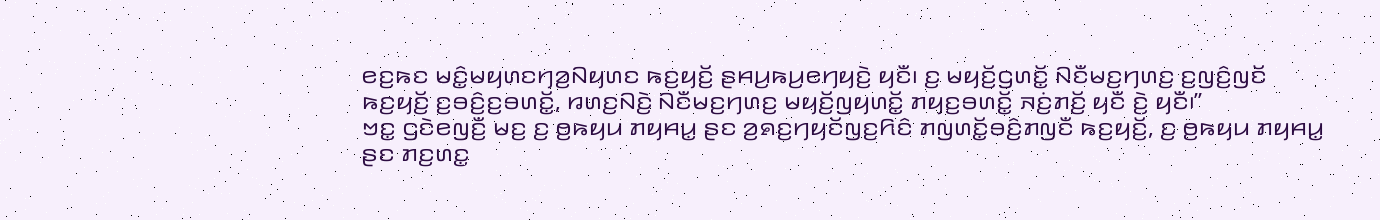ꤕꤢ꤬ꤒꤢ ꤗꤢꤨ꤭ꤗꤟꤛꤢꤚꤤ꤬ꤡꤟꤛꤢ ꤒꤢ꤬ꤟꤢꤩ꤬ ꤔꤌꤣ꤬ꤒꤣ꤬ꤕꤚꤟꤢꤧ꤬ ꤟꤢꤪ꤯ ꤢ꤬ ꤗꤟꤢꤩ꤬ꤞꤛꤢꤩ꤭ ꤡꤢꤪꤗꤢ꤬ꤚꤛꤢ꤬ ꤢ꤬ꤜꤢꤨ꤬ꤜꤢꤩ ꤒꤢ꤬ꤟꤢꤩ꤬ ꤢ꤬ꤋꤢꤨ꤬ꤢ꤬ꤋꤛꤢꤩ꤭, ꤙꤛꤢ꤬ꤡꤢꤧ꤬ ꤡꤢꤪꤗꤢ꤬ꤚꤛꤢ꤬ ꤗꤟꤢꤩ꤬ꤜꤟꤛꤢꤩ꤭ ꤊꤟꤢ꤬ꤋꤛꤢꤩ꤭ ꤏꤢꤦ꤬ꤊꤢꤩ꤬ ꤟꤢꤪ ꤢꤧ꤬ ꤟꤢꤪ꤯”
ꤠꤢ꤭ ꤞꤢꤧꤕꤜꤢꤪ꤬ ꤗꤢ꤬ ꤢ꤬ ꤥ꤬ꤒꤟꤣ ꤊꤟꤌꤣ꤭ ꤔꤢ ꤤ꤬ꤎꤢ꤬ꤚꤟꤢꤩꤜꤢ꤬ꤖꤢꤨ ꤊꤜꤛꤢꤩ꤭ꤋꤢꤨ꤬ꤊꤜꤢꤪ ꤒꤢ꤬ꤟꤢꤩ꤬, ꤢ꤬ ꤥ꤬ꤒꤟꤣ ꤊꤟꤌꤣ꤭ ꤔꤢ ꤊꤢ꤬ꤛꤢ꤭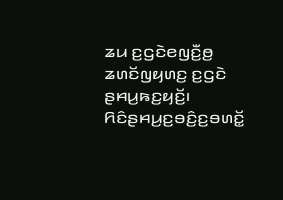ꤘꤣ ꤢ꤬ꤞꤢꤧꤕꤜꤢꤪ꤬ꤥ꤬ ꤘꤛꤢꤩꤜꤟꤛꤢ꤬ ꤢ꤬ꤞꤢꤧ ꤔꤌꤣ꤬ꤒꤢ꤬ꤟꤢꤩ꤬꤯ ꤖꤢꤨꤔꤌꤣ꤬ꤢ꤬ꤋꤢꤨ꤬ꤢ꤬ꤋꤛꤢꤩ꤭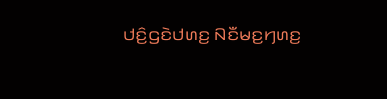ꤓꤢꤨ꤬ꤞꤢꤧꤓꤛꤢ꤬ ꤡꤢꤪꤗꤢ꤬ꤚꤛꤢ꤬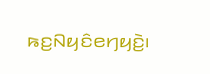ꤒꤢ꤬ꤡꤟꤢꤨꤕꤚꤟꤢꤧ꤬꤯